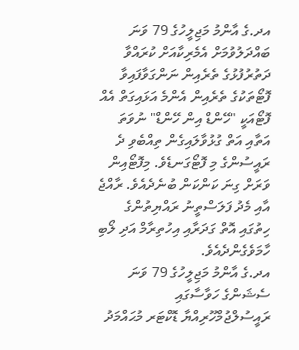އދ.ގެ އާންމު މަޖިލީހުގެ 79 ވަނަ ބައްދަލުވުމަށް އެމެރިކާއަށް ކުރައްވާ ދަތުރުފުޅުގެ ތެރެއިން ނަންގަވާފައިވާ ފޮޓޯތަކުގެ ތެރެއިން އެންމެ އަޅައިގަތް އެއް ފޮޓޯއަކީ "ހޭންޑް އިން ހޭންޑް" ނުވަތަ އަތާއި އަތް ގުޅުވާލައިގެން ތިއްބެވި ދެ ރައީސުންގެ މި ފޮޓޯގަނޑެވެ. މިފޮޓޯއިން ވަރަށް ގިނަ ކަންކަން ބުނެދެއެވެ. ރާއްޖެ އާއި މެދު ފަލަސްތީނު ރައްޔިތުންގެ ހިތުގައި އޮތް ގަދަރާއި އިހުތިރާމް އަދި ލޯބި ހާމަވެގެންދެއެވެ.
އދ.ގެ އާންމު މަޖިލީހުގެ 79 ވަނަ ސެޝަންގެ ހަވާސާގައި ރައީސުލްޖުމްހޫރިއްޔާ ޑޮކްޓަރ މުޙައްމަދު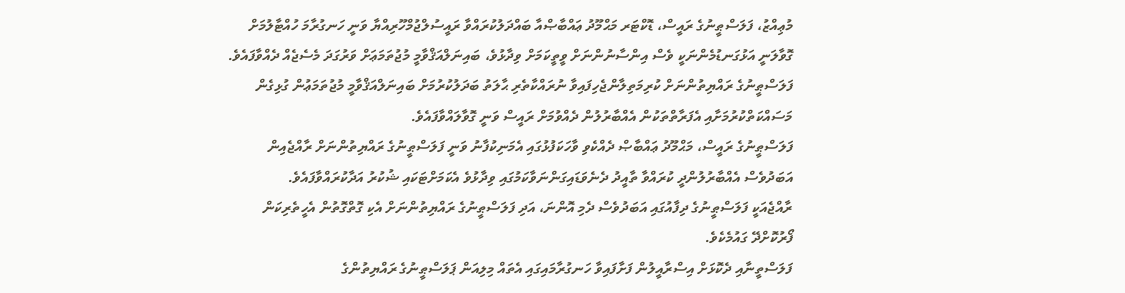މުޢިއްޒު، ފަލަސްޠީނުގެ ރައީސް، ޑޮކްޓަރ މަޙްމޫދު ޢައްބާޞްއާ ބައްދަލުކުރައްވާ ރައީސުލްޖުމްހޫރިއްޔާ ވަނީ ހަނގުރާމަ ހުއްޓާލުމަށް ގޮވާލަނީ އަޅުގަނޑުމެންނަކީ ވެސް އިންސާނުންނަށް ވީތީކަމަށް ވިދާޅުވެ، ބައިނަލްއަޤްވާމީ މުޖުތަމަޢަށް ވަރުގަދަ މެސެޖެއް ދެއްވާފައެވެ.
ފަލަސްޠީނުގެ ރައްޔިތުންނަށް ކުރިމަތިލާންޖެހިފައިވާ ނުރައްކާތެރި ޙާލަތު ބަދަލުކުރުމަށް ބައިނަލްއަޤްވާމީ މުޖުތަމަޢުން ގުޅިގެން މަސައްކަތްކުރުމަށާއި އެފަރާތްތަކުން އެއްބާރުލުން ދެއްވުމަށް ރައީސް ވަނީ ގޮވާލައްވާފައެވެ.
ފަލަސްޠީނުގެ ރައީސް، މަޙްމޫދު ޢައްބާޞް ދެއްކެވި ވާހަކަފުޅުގައި އެމަނިކުފާނު ވަނީ ފަލަސްޠީނުގެ ރައްޔިތުންނަށް ރާއްޖެއިން އަބަދުވެސް އެއްބާރުލުންދީ ކުރައްވާ ތާއީދު ދެނެވަޑައިގަންނަވާކަމުގައި ވިދާޅުވެ އެކަމަށްޓަކައި ޝުކުރު އަދާކުރައްވާފައެވެ.
ރާއްޖެއަކީ ފަލަސްޠީނުގެ ދިފާއުގައި އަބަދުވެސް ދެމި އޮންނަ، އަދި ފަލަސްޠީނުގެ ރައްޔިތުންނަށް އެކި ގޮތްގޮތުން އެހީތެރިކަން ފޯރުކޮށްދޭ ގައުމެކެވެ.
ފަލަސްތީނާއި ދެކޮޅަށް އިސްރާއީލުން ފަށާފައިވާ ހަނގުރާމައިގައި އެތައް މިލިއަން ޕަލަސްޠީނުގެ ރައްޔިތުންގެ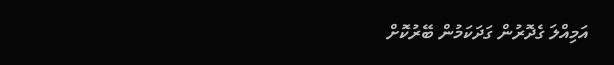އަމިއްލަ ގެދޮރުން ގަދަކަމުން ބޭރުކޮށް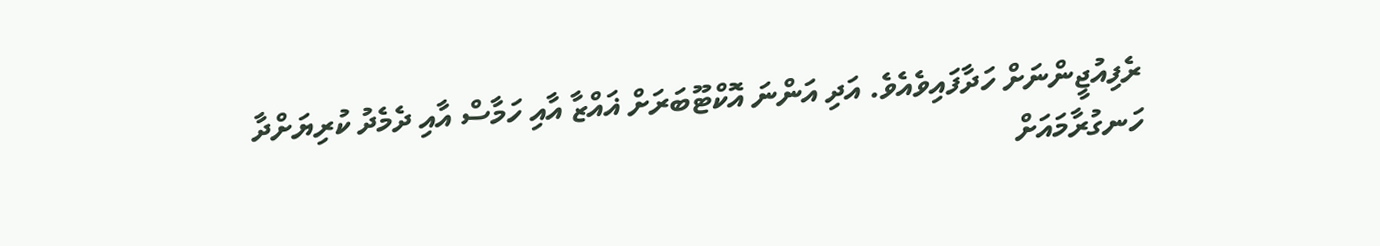ރެފިއުޖީންނަށް ހަދާފައިވެއެވެ. އަދި އަންނަ އޮކްޓޫބަރަށް ޣައްޒާ އާއި ހަމާސް އާއި ދެމެދު ކުރިޔަށްދާ ހަނގުރާމައަށް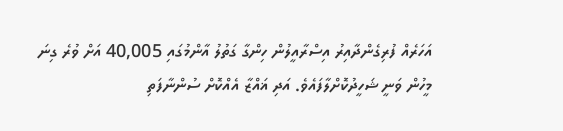އަހަރެއް ފުރިގެންދާއިރު އިސްރާއީލުން ހިންގާ ގަތުލު އާންމުގައި 40,005 އަށް ވުރެ ގިނަ މީހުން ވަނީ ޝަހީދުކޮށްލާފައެވެ. އަދި ޣައްޒާ އެއްކޮށް ސުންނާފަތި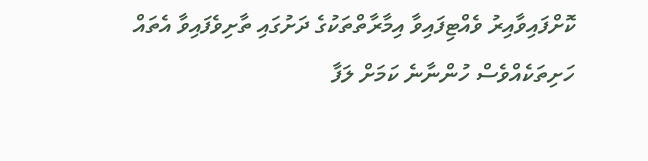ކޮށްފައިވާއިރު ވެއްޓިފައިވާ އިމާރާތްތަކުގެ ދަށުގައި ތާށިވެފައިވާ އެތައް ހަށިތަކެއްވެސް ހުންނާނެ ކަމަށް ލަފާ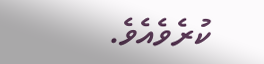ކުރެވެއެވެ.